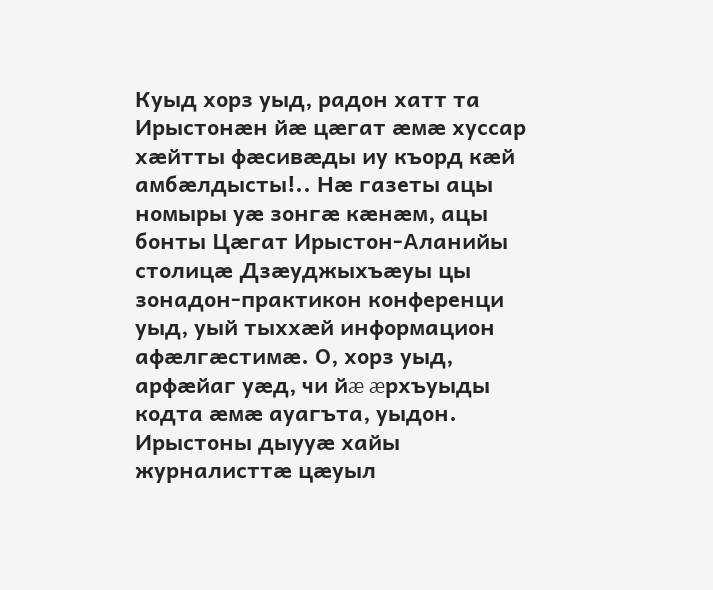Куыд хорз уыд, радон хатт та Ирыстонæн йæ цæгат æмæ хуссар хæйтты фæсивæды иу къорд кæй амбæлдысты!.. Нæ газеты ацы номыры уæ зонгæ кæнæм, ацы бонты Цæгат Ирыстон-Аланийы столицæ Дзæуджыхъæуы цы зонадон-практикон конференци уыд, уый тыххæй информацион афæлгæстимæ. О, хорз уыд, арфæйаг уæд, чи йæ æрхъуыды кодта æмæ ауагъта, уыдон. Ирыстоны дыууæ хайы журналисттæ цæуыл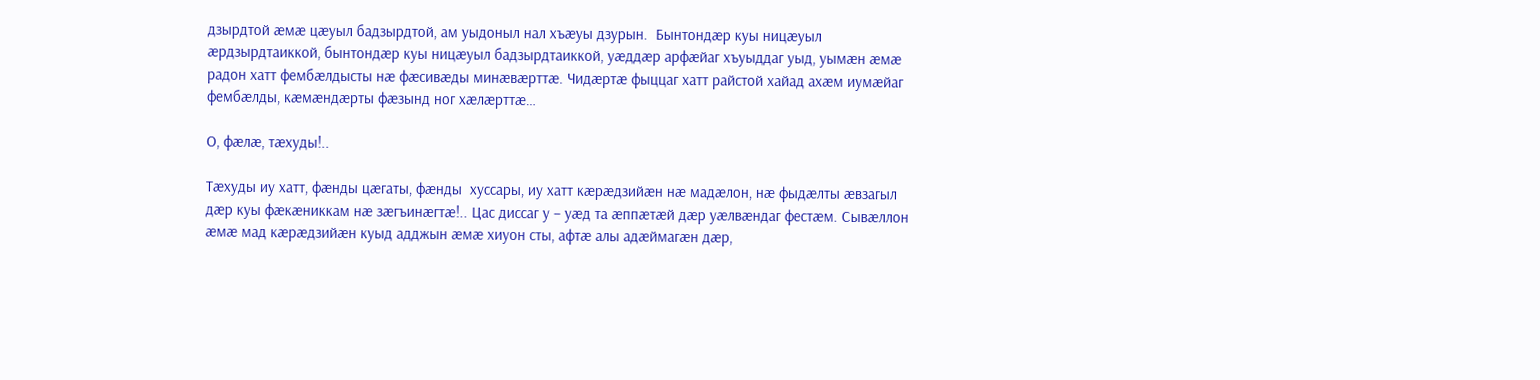дзырдтой æмæ цæуыл бадзырдтой, ам уыдоныл нал хъæуы дзурын.  Бынтондæр куы ницæуыл æрдзырдтаиккой, бынтондæр куы ницæуыл бадзырдтаиккой, уæддæр арфæйаг хъуыддаг уыд, уымæн æмæ радон хатт фембæлдысты нæ фæсивæды минæвæрттæ. Чидæртæ фыццаг хатт райстой хайад ахæм иумæйаг фембæлды, кæмæндæрты фæзынд ног хæлæрттæ…

О, фæлæ, тæхуды!..

Тæхуды иу хатт, фæнды цæгаты, фæнды  хуссары, иу хатт кæрæдзийæн нæ мадæлон, нæ фыдæлты æвзагыл дæр куы фæкæниккам нæ зæгъинæгтæ!.. Цас диссаг у – уæд та æппæтæй дæр уæлвæндаг фестæм. Сывæллон æмæ мад кæрæдзийæн куыд адджын æмæ хиуон сты, афтæ алы адæймагæн дæр,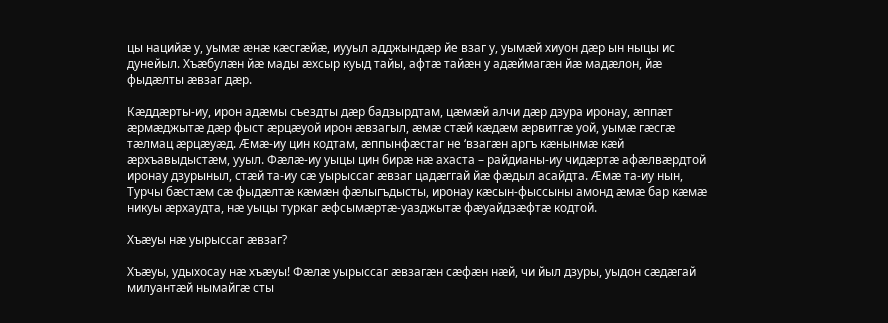цы нацийæ у, уымæ æнæ кæсгæйæ, иууыл адджындæр йе взаг у, уымæй хиуон дæр ын ныцы ис дунейыл. Хъæбулæн йæ мады æхсыр куыд тайы, афтæ тайæн у адæймагæн йæ мадæлон, йæ фыдæлты æвзаг дæр.

Кæддæрты-иу, ирон адæмы съездты дæр бадзырдтам, цæмæй алчи дæр дзура иронау, æппæт æрмæджытæ дæр фыст æрцæуой ирон æвзагыл, æмæ стæй кæдæм æрвитгæ уой, уымæ гæсгæ тæлмац æрцæуæд. Æмæ-иу цин кодтам, æппынфæстаг не ‘взагæн аргъ кæнынмæ кæй æрхъавыдыстæм, ууыл. Фæлæ-иу уыцы цин бирæ нæ ахаста – райдианы-иу чидæртæ афæлвæрдтой иронау дзурыныл, стæй та-иу сæ уырыссаг æвзаг цадæггай йæ фæдыл асайдта. Æмæ та-иу нын, Турчы бæстæм сæ фыдæлтæ кæмæн фæлыгъдысты, иронау кæсын-фыссыны амонд æмæ бар кæмæ никуы æрхаудта, нæ уыцы туркаг æфсымæртæ-уазджытæ фæуайдзæфтæ кодтой.

Хъæуы нæ уырыссаг æвзаг?

Хъæуы, удыхосау нæ хъæуы! Фæлæ уырыссаг æвзагæн сæфæн нæй, чи йыл дзуры, уыдон сæдæгай милуантæй нымайгæ сты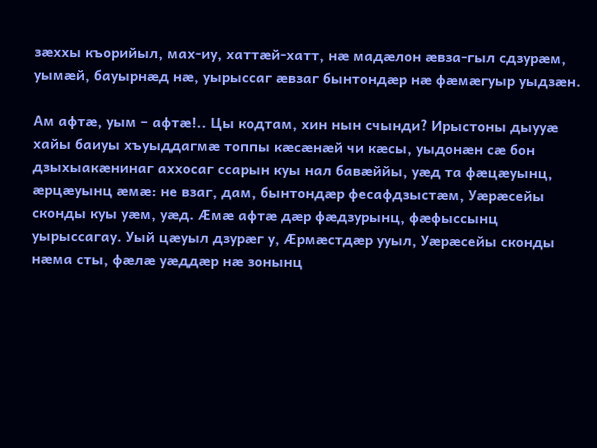зæххы къорийыл, мах-иу, хаттæй-хатт, нæ мадæлон æвза-гыл сдзурæм, уымæй, бауырнæд нæ, уырыссаг æвзаг бынтондæр нæ фæмæгуыр уыдзæн.

Ам афтæ, уым – афтæ!.. Цы кодтам, хин нын счынди? Ирыстоны дыууæ хайы баиуы хъуыддагмæ топпы кæсæнæй чи кæсы, уыдонæн сæ бон дзыхыакæнинаг аххосаг ссарын куы нал бавæййы, уæд та фæцæуынц, æрцæуынц æмæ: не взаг, дам, бынтондæр фесафдзыстæм, Уæрæсейы сконды куы уæм, уæд. Æмæ афтæ дæр фæдзурынц, фæфыссынц уырыссагау. Уый цæуыл дзурæг у, Æрмæстдæр ууыл, Уæрæсейы сконды нæма сты, фæлæ уæддæр нæ зонынц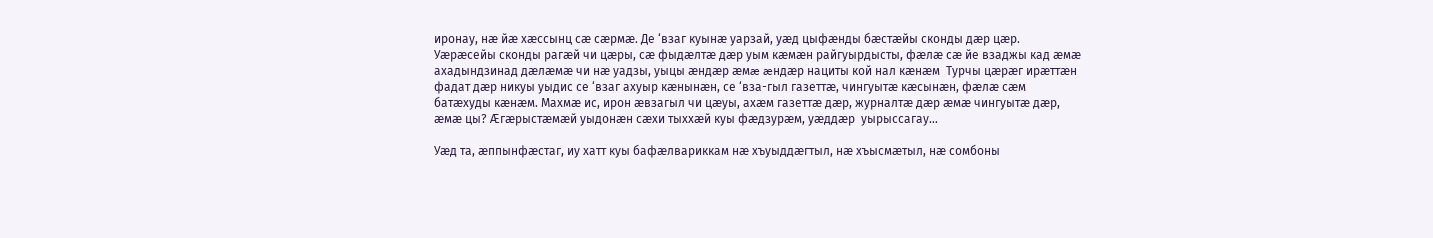иронау, нæ йæ хæссынц сæ сæрмæ. Де ‘взаг куынæ уарзай, уæд цыфæнды бæстæйы сконды дæр цæр. Уæрæсейы сконды рагæй чи цæры, сæ фыдæлтæ дæр уым кæмæн райгуырдысты, фæлæ сæ йе взаджы кад æмæ ахадындзинад дæлæмæ чи нæ уадзы, уыцы æндæр æмæ æндæр нациты кой нал кæнæм  Турчы цæрæг ирæттæн фадат дæр никуы уыдис се ‘взаг ахуыр кæнынæн, се ‘вза-гыл газеттæ, чингуытæ кæсынæн, фæлæ сæм батæхуды кæнæм. Махмæ ис, ирон æвзагыл чи цæуы, ахæм газеттæ дæр, журналтæ дæр æмæ чингуытæ дæр, æмæ цы? Æгæрыстæмæй уыдонæн сæхи тыххæй куы фæдзурæм, уæддæр  уырыссагау…

Уæд та, æппынфæстаг, иу хатт куы бафæлвариккам нæ хъуыддæгтыл, нæ хъысмæтыл, нæ сомбоны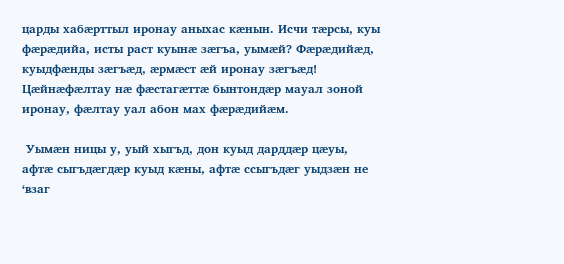царды хабæрттыл иронау аныхас кæнын. Исчи тæрсы, куы фæрæдийа, исты раст куынæ зæгъа, уымæй? Фæрæдийæд, куыдфæнды зæгъæд, æрмæст æй иронау зæгъæд! Цæйнæфæлтау нæ фæстагæттæ бынтондæр мауал зоной иронау, фæлтау уал абон мах фæрæдийæм.

 Уымæн ницы у, уый хыгъд, дон куыд дарддæр цæуы, афтæ сыгъдæгдæр куыд кæны, афтæ ссыгъдæг уыдзæн не ‘взаг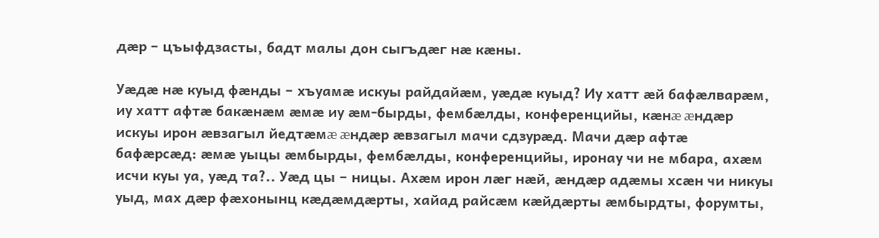дæр – цъыфдзасты, бадт малы дон сыгъдæг нæ кæны.

Уæдæ нæ куыд фæнды – хъуамæ искуы райдайæм, уæдæ куыд? Иу хатт æй бафæлварæм, иу хатт афтæ бакæнæм æмæ иу æм-бырды, фембæлды, конференцийы, кæнæ æндæр искуы ирон æвзагыл йедтæмæ æндæр æвзагыл мачи сдзурæд. Мачи дæр афтæ бафæрсæд: æмæ уыцы æмбырды, фембæлды, конференцийы, иронау чи не мбара, ахæм исчи куы уа, уæд та?.. Уæд цы – ницы. Ахæм ирон лæг нæй, æндæр адæмы хсæн чи никуы уыд, мах дæр фæхонынц кæдæмдæрты, хайад райсæм кæйдæрты æмбырдты, форумты,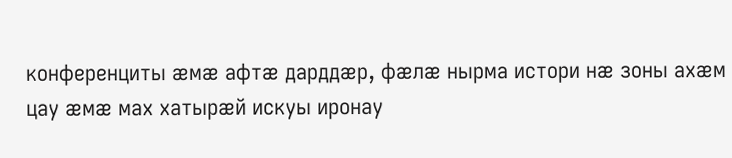конференциты æмæ афтæ дарддæр, фæлæ нырма истори нæ зоны ахæм цау æмæ мах хатырæй искуы иронау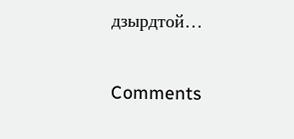дзырдтой…

Comments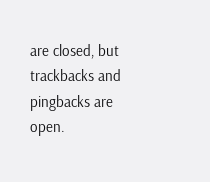are closed, but trackbacks and pingbacks are open.